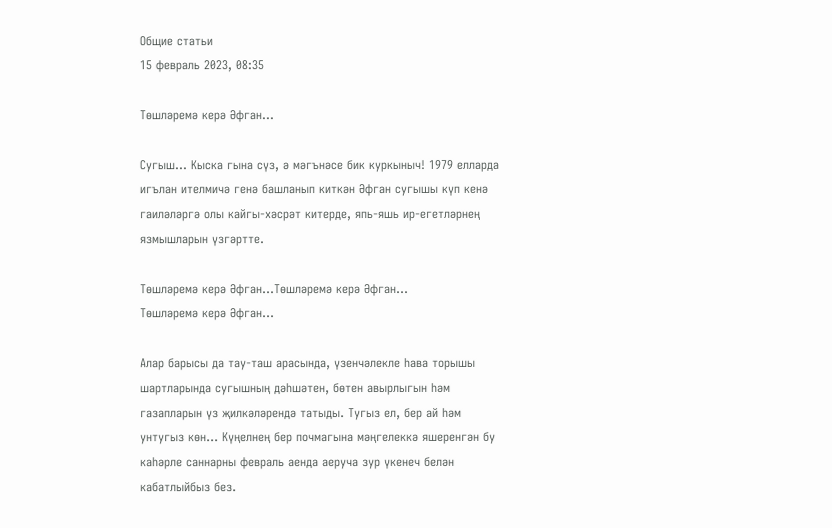Общие статьи
15 февраль 2023, 08:35

Төшләремә керә Әфган...

Сугыш... Кыска гына сүз, ә мәгънәсе бик куркыныч! 1979 елларда игълан ителмичә генә башланып киткән Әфган сугышы күп кенә гаиләләргә олы кайгы-хәсрәт китерде, япь-яшь ир-егетләрнең язмышларын үзгәртте.

Төшләремә керә Әфган...Төшләремә керә Әфган...
Төшләремә керә Әфган...

Алар барысы да тау-таш арасында, үзенчәлекле һава торышы шартларында сугышның дәһшәтен, бөтен авырлыгын һәм газапларын үз җилкәләрендә татыды. Тугыз ел, бер ай һәм унтугыз көн... Күңелнең бер почмагына мәңгелеккә яшеренгән бу каһәрле саннарны февраль аенда аеруча зур үкенеч белән кабатлыйбыз без.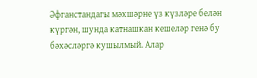Әфганстандагы мәхшәрне үз күзләре белән күргән, шунда катнашкан кешеләр генә бу бәхәсләргә кушылмый. Алар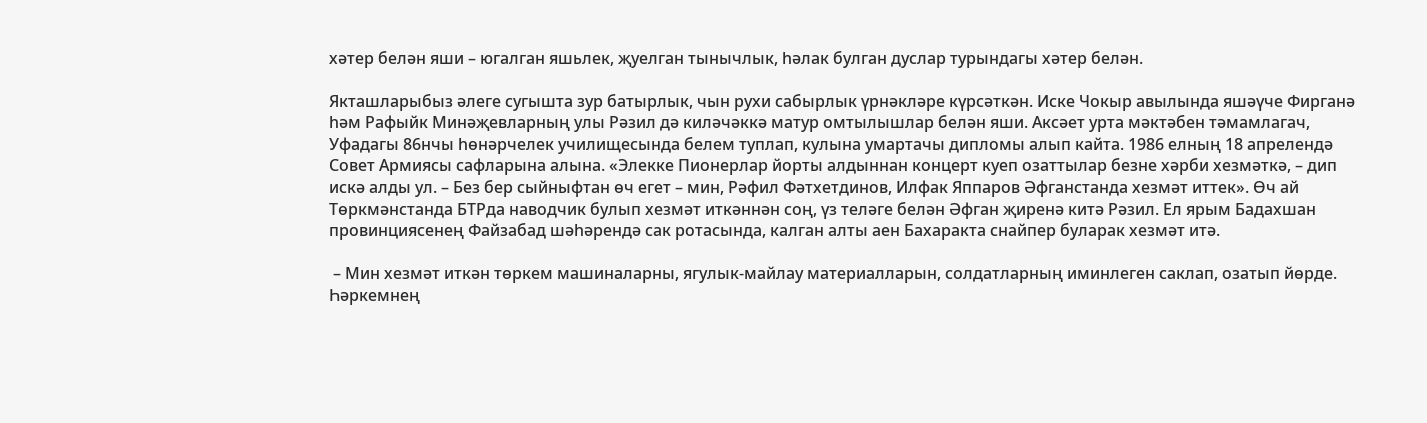хәтер белән яши – югалган яшьлек, җуелган тынычлык, һәлак булган дуслар турындагы хәтер белән.

Якташларыбыз әлеге сугышта зур батырлык, чын рухи сабырлык үрнәкләре күрсәткән. Иске Чокыр авылында яшәүче Фирганә һәм Рафыйк Минәҗевларның улы Рәзил дә киләчәккә матур омтылышлар белән яши. Аксәет урта мәктәбен тәмамлагач, Уфадагы 86нчы һөнәрчелек училищесында белем туплап, кулына умартачы дипломы алып кайта. 1986 елның 18 апрелендә Совет Армиясы сафларына алына. «Элекке Пионерлар йорты алдыннан концерт куеп озаттылар безне хәрби хезмәткә, – дип искә алды ул. – Без бер сыйныфтан өч егет – мин, Рәфил Фәтхетдинов, Илфак Яппаров Әфганстанда хезмәт иттек». Өч ай Төркмәнстанда БТРда наводчик булып хезмәт иткәннән соң, үз теләге белән Әфган җиренә китә Рәзил. Ел ярым Бадахшан провинциясенең Файзабад шәһәрендә сак ротасында, калган алты аен Бахаракта снайпер буларак хезмәт итә.

 – Мин хезмәт иткән төркем машиналарны, ягулык-майлау материалларын, солдатларның иминлеген саклап, озатып йөрде. Һәркемнең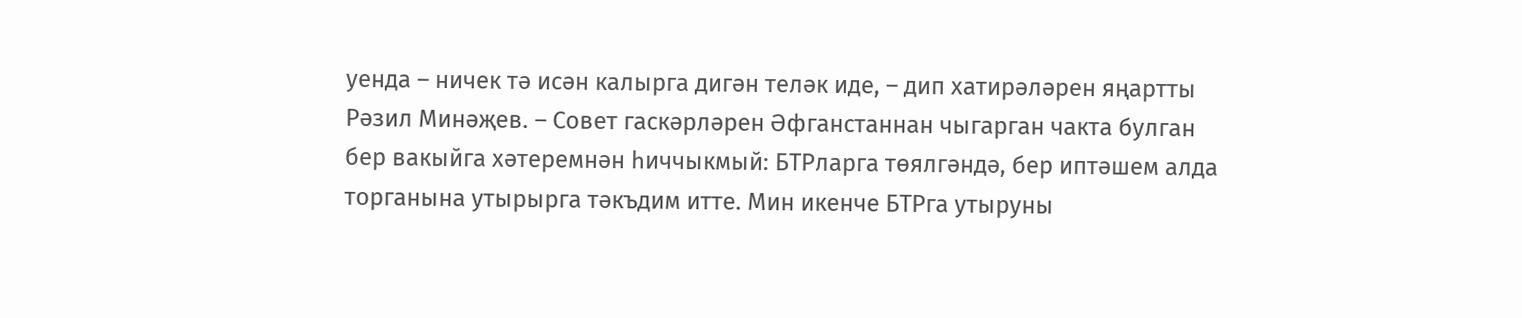уенда – ничек тә исән калырга дигән теләк иде, – дип хатирәләрен яңартты Рәзил Минәҗев. – Совет гаскәрләрен Әфганстаннан чыгарган чакта булган бер вакыйга хәтеремнән һиччыкмый: БТРларга төялгәндә, бер иптәшем алда торганына утырырга тәкъдим итте. Мин икенче БТРга утыруны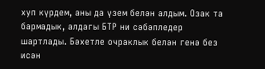хуп күрдем, аны да үзем белән алдым. Озак та бармадык, алдагы БТР ни сәбәпледер шартлады. Бәхетле очраклык белән генә без исән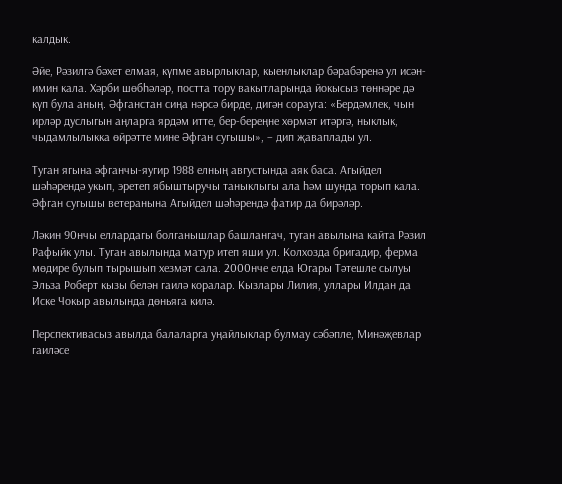калдык.

Әйе, Рәзилгә бәхет елмая, күпме авырлыклар, кыенлыклар бәрабәренә ул исән-имин кала. Хәрби шөбһәләр, постта тору вакытларында йокысыз төннәре дә күп була аның. Әфганстан сиңа нәрсә бирде, дигән сорауга: «Бердәмлек, чын ирләр дуслыгын аңларга ярдәм итте, бер-береңне хөрмәт итәргә, ныклык, чыдамлылыкка өйрәтте мине Әфган сугышы», – дип җаваплады ул.

Туган ягына әфганчы-яугир 1988 елның августында аяк баса. Агыйдел шәһәрендә укып, эретеп ябыштыручы таныклыгы ала һәм шунда торып кала. Әфган сугышы ветеранына Агыйдел шәһәрендә фатир да бирәләр.

Ләкин 90нчы еллардагы болганышлар башлангач, туган авылына кайта Рәзил Рафыйк улы. Туган авылында матур итеп яши ул. Колхозда бригадир, ферма мөдире булып тырышып хезмәт сала. 2000нче елда Югары Тәтешле сылуы Эльза Роберт кызы белән гаилә коралар. Кызлары Лилия, уллары Илдан да Иске Чокыр авылында дөньяга килә.

Перспективасыз авылда балаларга уңайлыклар булмау сәбәпле, Минәҗевлар гаиләсе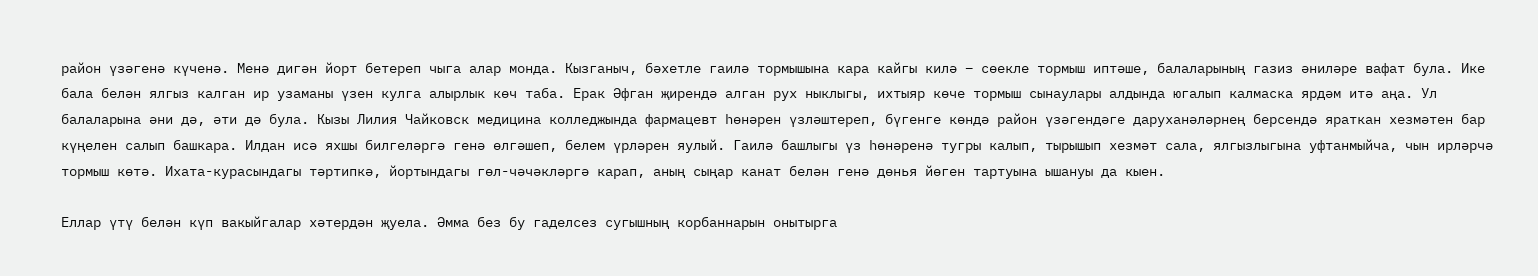район үзәгенә күченә. Менә дигән йорт бетереп чыга алар монда. Кызганыч, бәхетле гаилә тормышына кара кайгы килә – сөекле тормыш иптәше, балаларының газиз әниләре вафат була. Ике бала белән ялгыз калган ир узаманы үзен кулга алырлык көч таба. Ерак Әфган җирендә алган рух ныклыгы, ихтыяр көче тормыш сынаулары алдында югалып калмаска ярдәм итә аңа. Ул балаларына әни дә, әти дә була. Кызы Лилия Чайковск медицина колледжында фармацевт һөнәрен үзләштереп, бүгенге көндә район үзәгендәге даруханәләрнең берсендә яраткан хезмәтен бар күңелен салып башкара. Илдан исә яхшы билгеләргә генә өлгәшеп, белем үрләрен яулый. Гаилә башлыгы үз һөнәренә тугры калып, тырышып хезмәт сала, ялгызлыгына уфтанмыйча, чын ирләрчә тормыш көтә. Ихата-курасындагы тәртипкә, йортындагы гөл-чәчәкләргә карап, аның сыңар канат белән генә дөнья йөген тартуына ышануы да кыен.

Еллар үтү белән күп вакыйгалар хәтердән җуела. Әмма без бу гаделсез сугышның корбаннарын онытырга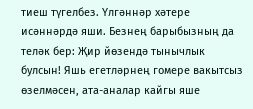тиеш түгелбез. Үлгәннәр хәтере исәннәрдә яши. Безнең барыбызның да теләк бер: Җир йөзендә тынычлык булсын! Яшь егетләрнең гомере вакытсыз өзелмәсен, ата-аналар кайгы яше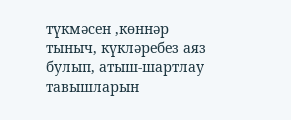түкмәсен ,көннәр тыныч, күкләребез аяз булып, атыш-шартлау тавышларын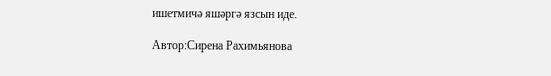ишетмичә яшәргә язсын иде.

Автор:Сирена Рахимьянова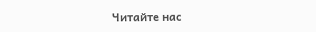Читайте нас